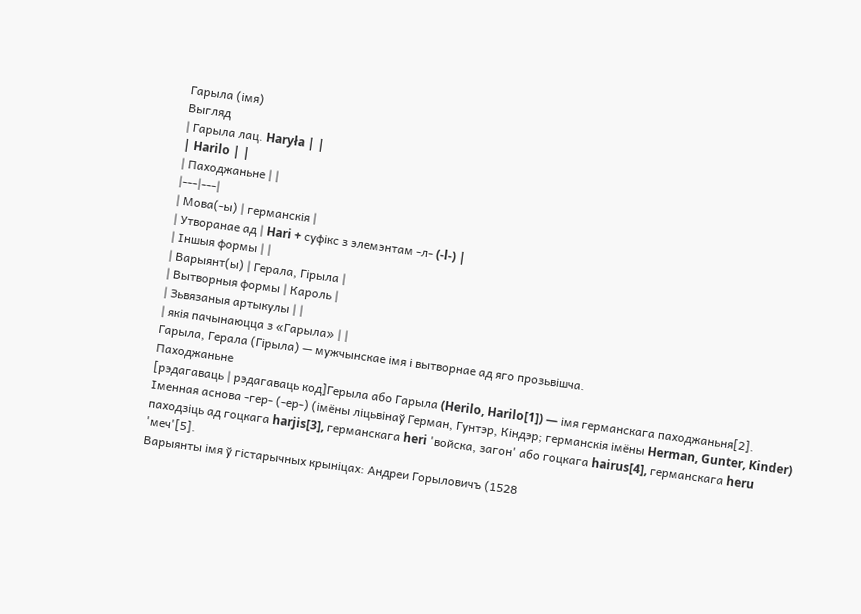Гарыла (імя)
Выгляд
| Гарыла лац. Haryła | |
| Harilo | |
| Паходжаньне | |
|---|---|
| Мова(-ы) | германскія |
| Утворанае ад | Hari + суфікс з элемэнтам -л- (-l-) |
| Іншыя формы | |
| Варыянт(ы) | Герала, Гірыла |
| Вытворныя формы | Кароль |
| Зьвязаныя артыкулы | |
| якія пачынаюцца з «Гарыла» | |
Гарыла, Герала (Гірыла) — мужчынскае імя і вытворнае ад яго прозьвішча.
Паходжаньне
[рэдагаваць | рэдагаваць код]Герыла або Гарыла (Herilo, Harilo[1]) — імя германскага паходжаньня[2]. Іменная аснова -гер- (-ер-) (імёны ліцьвінаў Герман, Гунтэр, Кіндэр; германскія імёны Herman, Gunter, Kinder) паходзіць ад гоцкага harjis[3], германскага heri 'войска, загон' або гоцкага hairus[4], германскага heru 'меч'[5].
Варыянты імя ў гістарычных крыніцах: Андреи Горыловичъ (1528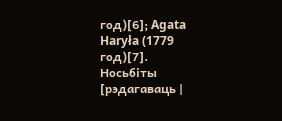год)[6]; Agata Haryła (1779 год)[7].
Носьбіты
[рэдагаваць |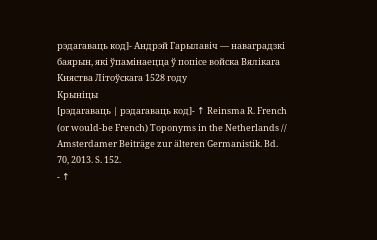рэдагаваць код]- Андрэй Гарылавіч — наваградзкі баярын, які ўпамінаецца ў попісе войска Вялікага Княства Літоўскага 1528 году
Крыніцы
[рэдагаваць | рэдагаваць код]- ↑ Reinsma R. French (or would-be French) Toponyms in the Netherlands // Amsterdamer Beiträge zur älteren Germanistik. Bd. 70, 2013. S. 152.
- ↑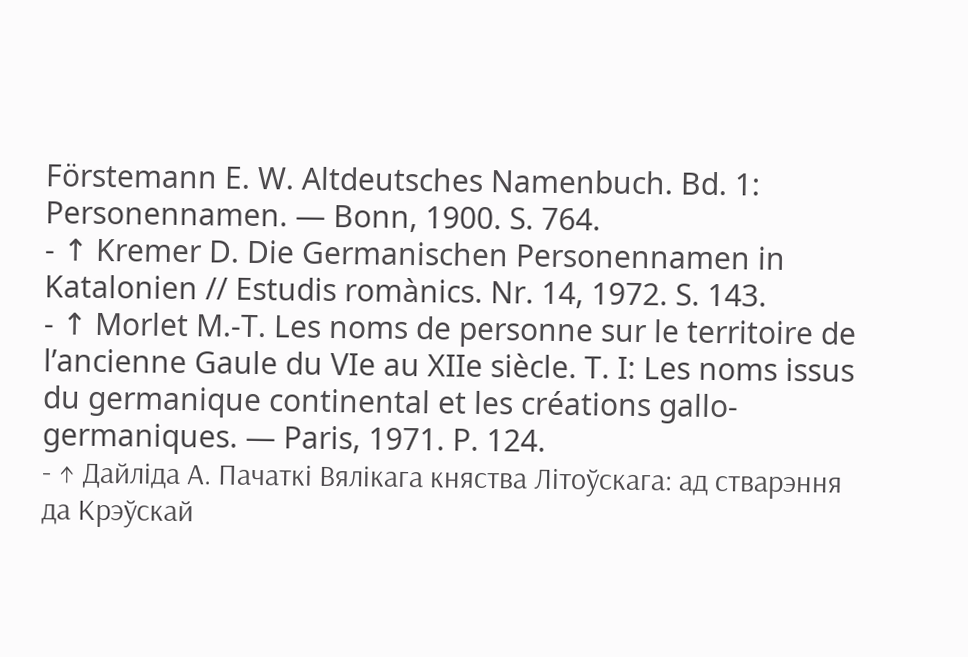Förstemann E. W. Altdeutsches Namenbuch. Bd. 1: Personennamen. — Bonn, 1900. S. 764.
- ↑ Kremer D. Die Germanischen Personennamen in Katalonien // Estudis romànics. Nr. 14, 1972. S. 143.
- ↑ Morlet M.-T. Les noms de personne sur le territoire de l’ancienne Gaule du VIe au XIIe siècle. T. I: Les noms issus du germanique continental et les créations gallo-germaniques. — Paris, 1971. P. 124.
- ↑ Дайліда А. Пачаткі Вялікага княства Літоўскага: ад стварэння да Крэўскай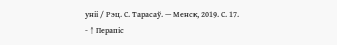уніі / Рэц. С. Тарасаў. — Менск, 2019. С. 17.
- ↑ Перапіс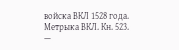войска ВКЛ 1528 года. Метрыка ВКЛ. Кн. 523. —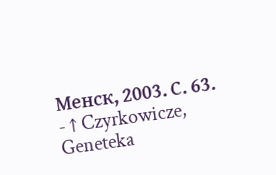Менск, 2003. С. 63.
- ↑ Czyrkowicze, Geneteka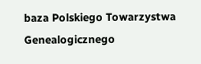baza Polskiego Towarzystwa Genealogicznego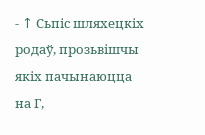- ↑ Сьпіс шляхецкіх родаў, прозьвішчы якіх пачынаюцца на Г,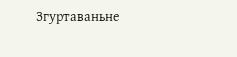Згуртаваньне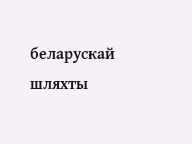беларускай шляхты